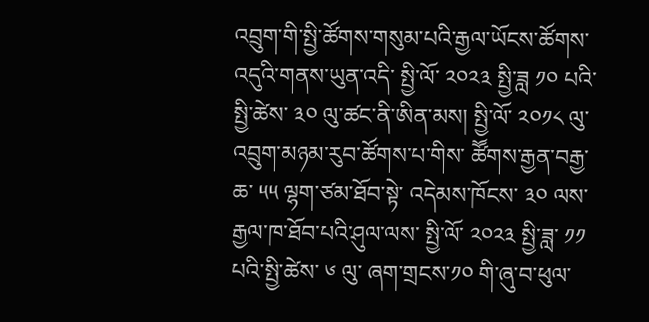འབྲུག་གི་སྤྱི་ཚོགས་གསུམ་པའི་རྒྱལ་ཡོངས་ཚོགས་འདུའི་གནས་ཡུན་འདི་ སྤྱི་ལོ་ ༢༠༢༣ སྤྱི་ཟླ ༡༠ པའི་སྤྱི་ཚེས་ ༣༠ ལུ་ཚང་ནི་ཨིན་མས། སྤྱི་ལོ་ ༢༠༡༨ ལུ་ འབྲུག་མཉམ་རུབ་ཚོགས་པ་གིས་ ཚཽགས་རྒྱན་བརྒྱ་ཆ་ ༥༥ ལྷག་ཙམ་ཐོབ་སྟེ་ འདེམས་ཁོངས་ ༣༠ ལས་རྒྱལ་ཁ་ཐོབ་པའི་ཤུལ་ལས་ སྤྱི་ལོ་ ༢༠༢༣ སྤྱི་ཟླ་ ༡༡ པའི་སྤྱི་ཚེས་ ༦ ལུ་ ཞག་གྲངས་༡༠ གི་ཞུ་བ་ཕུལ་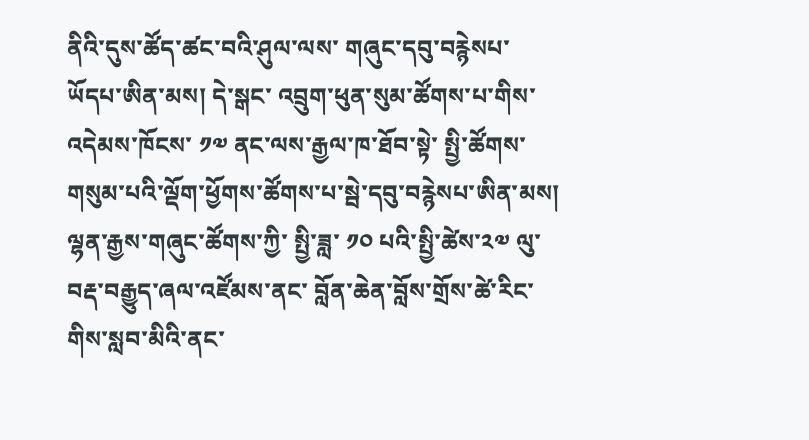ནིའི་དུས་ཚོད་ཚང་བའི་ཤུལ་ལས་ གཞུང་དབུ་བརྙེསཔ་ཡོདཔ་ཨིན་མས། དེ་སྒང་ འབྲུག་ཕུན་སུམ་ཚོགས་པ་གིས་ འདེམས་ཁོངས་ ༡༧ ནང་ལས་རྒྱལ་ཁ་ཐོབ་སྟེ་ སྤྱི་ཚོགས་གསུམ་པའི་ལྡོག་ཕྱོགས་ཚོགས་པ་སྦེ་དབུ་བརྙེསཔ་ཨིན་མས།
ལྷན་རྒྱས་གཞུང་ཚོགས་ཀྱི་ སྤྱི་ཟླ་ ༡༠ པའི་སྤྱི་ཚེས་༢༧ ལུ་ བརྡ་བརྒྱུད་ཞལ་འཛོམས་ནང་ བློན་ཆེན་བློས་གྲོས་ཚེ་རིང་གིས་སླབ་མིའི་ནང་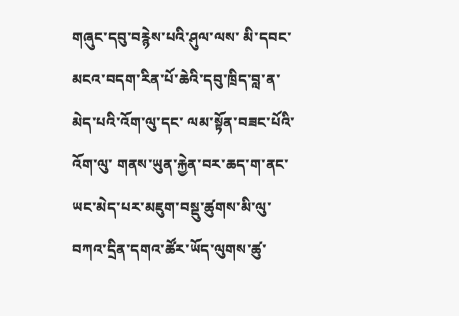གཞུང་དབུ་བརྙེས་པའི་ཤུལ་ལས་ མི་དབང་མངའ་བདག་རིན་པོ་ཆེའི་དབུ་ཁྲིད་བླ་ན་མེད་པའི་འོག་ལུ་དང་ ལམ་སྟོན་བཟང་པོའི་འོག་ལུ་ གནས་ཡུན་རྐྱེན་བར་ཆད་ག་ནང་ཡང་མེད་པར་མཇུག་བསྡུ་ཚུགས་མི་ལུ་ བཀའ་དྲིན་དགའ་ཚོར་ཡོད་ལུགས་ཚུ་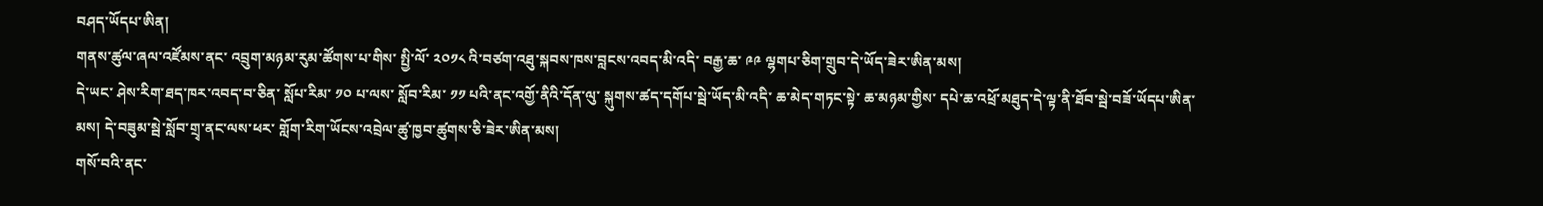བཤད་ཡོདཔ་ཨིན།
གནས་ཚུལ་ཞལ་འཛོམས་ནང་ འབྲུག་མཉམ་རུམ་ཚོགས་པ་གིས་ སྤྱི་ལོ་ ༢༠༡༨ འི་བཙག་འཐུ་སྐབས་ཁས་བླངས་འབད་མི་འདི་ བརྒྱ་ཆ་ ༩༩ ལྷགཔ་ཅིག་གྲུབ་དེ་ཡོད་ཟེར་ཨིན་མས།
དེ་ཡང་ ཤེས་རིག་ཐད་ཁར་འབད་བ་ཅིན་ སློཔ་རིམ་ ༡༠ པ་ལས་ སློབ་རིམ་ ༡༡ པའི་ནང་འགྱོ་ནིའི་དོན་ལུ་ སྐུགས་ཚད་དགོཔ་སྦེ་ཡོད་མི་འདི་ ཆ་མེད་གཏང་སྟེ་ ཆ་མཉམ་གྱིས་ དཔེ་ཆ་འཕྲོ་མཐུད་དེ་ལྟ་ནི་ཐོབ་སྦེ་བཟོ་ཡོདཔ་ཨིན་མས། དེ་བཟུམ་སྦེ་སློབ་གྲྭ་ནང་ལས་ཕར་ གློག་རིག་ཡོངས་འབྲེལ་ཚུ་ཁྱབ་ཚུགས་ཅི་ཟེར་ཨིན་མས།
གསོ་བའི་ནང་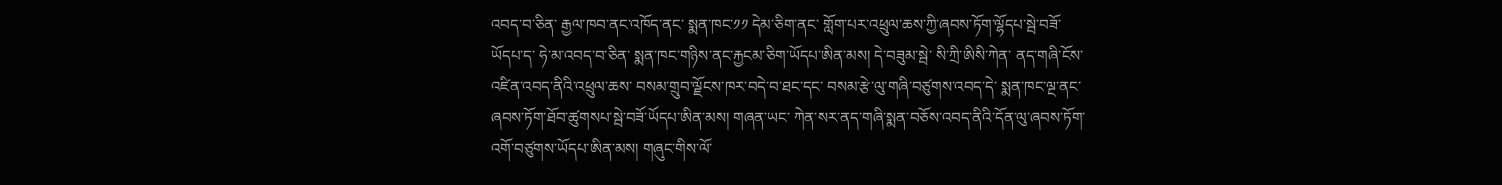འབད་བ་ཅིན་ རྒྱལ་ཁབ་ནང་འཁོད་ནང་ སྨན་ཁང་༡༡ དེམ་ཅིག་ནང་ གློག་པར་འཕྲུལ་ཆས་ཀྱི་ཞབས་ཏོག་ལྷོདཔ་སྦེ་བཟོ་ཡོདཔ་ད་ ཧེ་མ་འབད་བ་ཅིན་ སྨན་ཁང་གཉིས་ནང་རྐྱངམ་ཅིག་ཡོདཔ་ཨིན་མས། དེ་བཟུམ་སྦེ་ སི་ཀྲི་ཨིསི་ཀེན་ ནད་གཞི་ངོས་འཛིན་འབད་ནིའི་འཕྲུལ་ཆས་ བསམ་གྲུབ་ལྗོངས་ཁར་བདེ་བ་ཐང་དང་ བསམ་རྩེ་ལུ་གཞི་བཙུགས་འབད་དེ་ སྨན་ཁང་ལྔ་ནང་ཞབས་ཏོག་ཐོབ་ཚུགསཔ་སྦེ་བཟོ་ཡོདཔ་ཨིན་མས། གཞན་ཡང་ ཀེན་སར་ནད་གཞི་སྨན་བཅོས་འབད་ནིའི་དོན་ལུ་ཞབས་ཏོག་འགོ་བཙུགས་ཡོདཔ་ཨིན་མས། གཞུང་གིས་ལོ་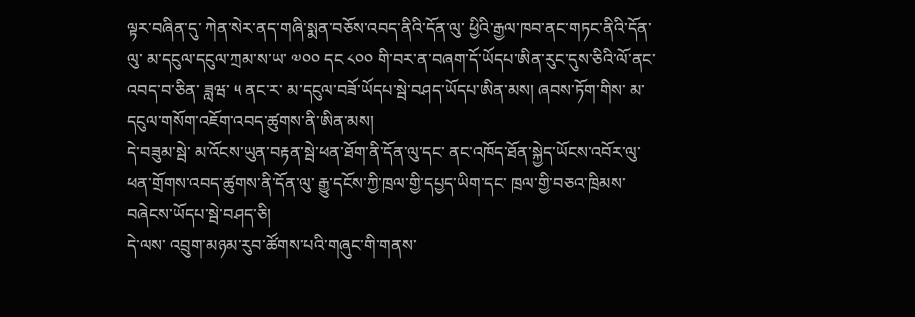ལྟར་བཞིན་དུ་ ཀེན་སེར་ནད་གཞི་སྨན་བཅོས་འབད་ནིའི་དོན་ལུ་ ཕྱིའི་རྒྱལ་ཁབ་ནང་གཏང་ནིའི་དོན་ལུ་ མ་དངུལ་དངུལ་ཀྲམ་ས་ཡ་ ༧༠༠ དང ༨༠༠ གི་བར་ན་བཞག་དོ་ཡོདཔ་ཨིན་རུང་དུས་ཅིའི་ལོ་ནང་འབད་བ་ཅིན་ ཟླཝ་ ༥ ནང་ར་ མ་དངུལ་བཟོ་ཡོདཔ་སྦེ་བཤད་ཡོདཔ་ཨིན་མས། ཞབས་ཏོག་གིས་ མ་དངུལ་གསོག་འཇོག་འབད་ཚུགས་ནི་ཨིན་མས།
དེ་བཟུམ་སྦེ་ མ་འོངས་ཡུན་བརྟན་སྦེ་ཕན་ཐོག་ནི་དོན་ལུ་དང་ ནང་འཁོད་ཐོན་སྐྱེད་ཡོངས་འབོར་ལུ་ཕན་གྲོགས་འབད་ཚུགས་ནི་དོན་ལུ་ རྒྱུ་དངོས་ཀྱི་ཁྲལ་གྱི་དཔྱད་ཡིག་དང་ ཁྲལ་གྱི་བཅའ་ཁྲིམས་བཞེངས་ཡོདཔ་སྦེ་བཤད་ཅི།
དེ་ལས་ འབྲུག་མཉམ་རུབ་ཚོགས་པའི་གཞུང་གི་གནས་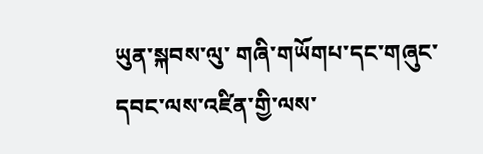ཡུན་སྐབས་ལུ་ གཞི་གཡོགཔ་དང་གཞུང་དབང་ལས་འཛིན་གྱི་ལས་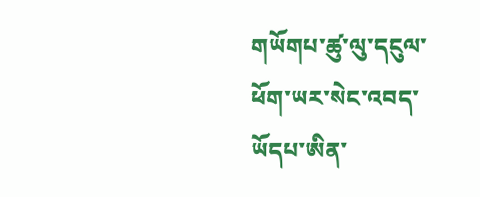གཡོགཔ་ཚུ་ལུ་དངུལ་ཕོག་ཡར་སེང་འབད་ཡོདཔ་ཨིན་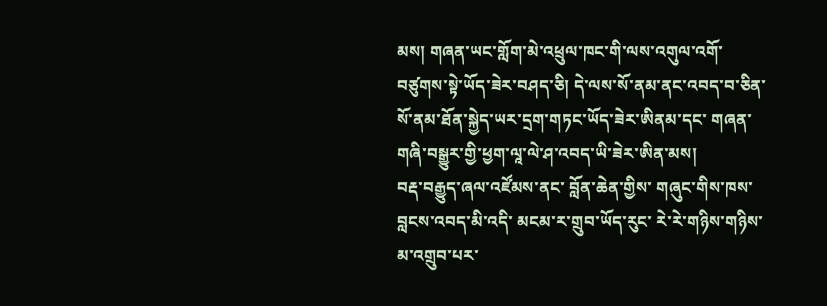མས། གཞན་ཡང་གློག་མེ་འཕྲུལ་ཁང་གི་ལས་འགུལ་འགོ་བཙུགས་སྟེ་ཡོད་ཟེར་བཤད་ཅི། དེ་ལས་སོ་ནམ་ནང་འབད་བ་ཅིན་ སོ་ནམ་ཐོན་སྐྱེད་ཡར་དྲག་གཏང་ཡོད་ཟེར་ཨིནམ་དང་ གཞན་གཞི་བསྒྱུར་གྱི་ཕྱག་ལཱ་ལེ་ཤ་འབད་ཡི་ཟེར་ཨིན་མས།
བརྡ་བརྒྱུད་ཞལ་འཛོམས་ནང་ བློན་ཆེན་གྱིས་ གཞུང་གིས་ཁས་བླངས་འབད་མི་འདི་ མངམ་ར་གྲུབ་ཡོད་རུང་ རེ་རེ་གཉིས་གཉིས་མ་འགྲུབ་པར་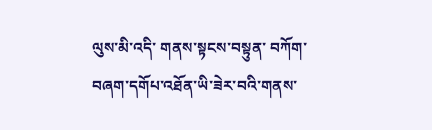ལུས་མི་འདི་ གནས་སྟངས་བསྟུན་ བཀོག་བཞག་དགོཔ་འཐོན་ཡི་ཟེར་བའི་གནས་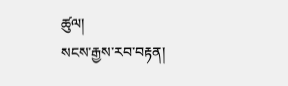ཚུལ།
སངས་རྒྱས་རབ་བརྟན།